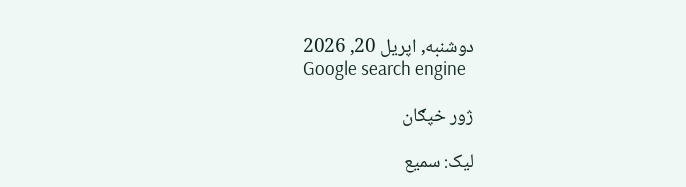دوشنبه, اپریل 20, 2026
Google search engine

ژور خپګان

لیک: سمیع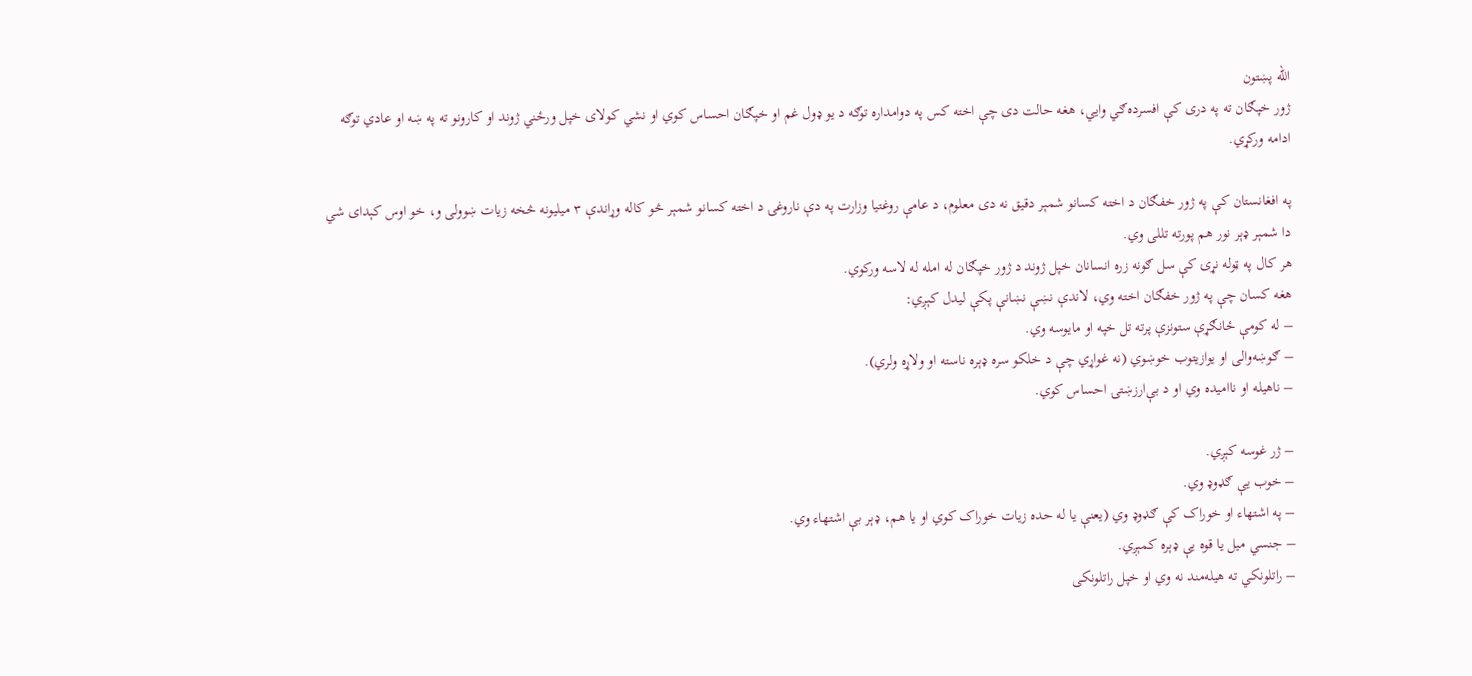الله پښتون
ژور خپګان ته په دری کې افسرده‌ګي وایي، هغه حالت دی چې اخته کس په دوامداره توګه د یو ډول غم او خپګان احساس کوي او نشي کولای خپل ورځني ژوند او کارونو ته په ښه او عادي توګه ادامه ورکړي.

په افغانستان کې په ژور خفګان د اخته کسانو شمېر دقیق نه دی معلوم، د عامې روغتیا وزارت په دې ناروغۍ د اخته کسانو شمېر څو کاله وړاندې ۳ میلیونه څخه زیات ښوولی و، خو اوس کېدای شي دا شمېر ډېر نور هم پورته تللی وي.
هر کال په ټوله نړۍ کې سل ګونه زره انسانان خپل ژوند د ژور خپګان له امله له لاسه ورکوي.
هغه کسان چې په ژور خفګان اخته وي، لاندې نښې نښانې پکې لیدل کېږي:
– له کومې ځانګړې ستونزې پرته تل خپه او مایوسه وي.
– ګوښه‌والی او یوازیتوب خوښوي (نه غواړي چې د خلکو سره ډېره ناسته او ولاړه ولري).
– ناهیله او ناامیده وي او د بې‌ارزښتۍ احساس کوي.

– ژر غوسه کېږي.
– خوب یې ګډوډ وي.
– په اشتهاء او خوراک کې ګډوډ وي (یعنې یا له حده زیات خوراک کوي او یا هم، ډېر بې اشتهاء وي.
– جنسي میل یا قوه یې ډېره کمېږي.
– راتلونکي ته هیله‌مند نه وي او خپل راتلونکی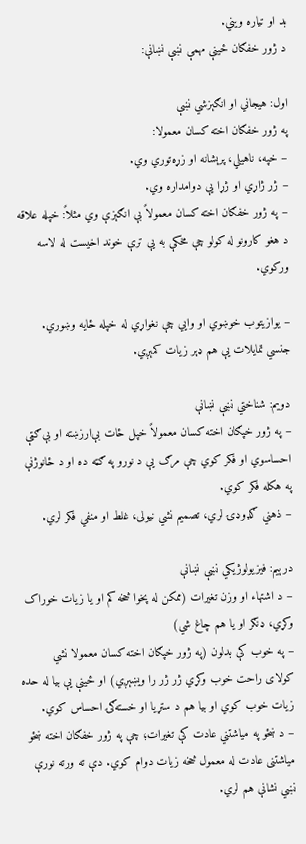بد او تیاره ویني.
د ژور خفګان ځینې مهمې نښې نښانې:

اول: هیجاني او انګېزشي نښې
په ژور خفګان اخته کسان معمولا:
– خپه، ناهیلي، پرېشانه او زړه‌توري وي.
– ژر ژاړي او ژړا یې دوامداره وي.
– په ژور خفګان اخته کسان معمولاً بې انګېزې وي مثلاً: خپله علاقه د هغو کارونو له کولو چې مخکې به یې ترې خوند اخیست له لاسه ورکوي.

– یوازیتوب خوښوي او وايي چې نغواړي له خپله ځایه وښوري.
جنسي تمایلات یې هم ډېر زیات کمېږي.

دویم: شناختي نښې نښانې
– په ژور خپګان اخته کسان معمولاً خپل ځات بې‌ارزښته او بې‌ګټې احساسوي او فکر کوي چې مرګ یې د نورو په ګټه ده او د ځانوژنې په هکله فکر کوي.
– ذهني ګډوډۍ لري، تصمیم نشي نیولی، غلط او منفي فکر لري.

درېیم: فیزیولوژیکي نښې نښانې
– د اشتهاء او وزن تغیرات (ممکن له پخوا څخه کم او یا زیات خوراک وکړي، ډنګر او یا هم چاغ شي)
– په خوب کې بدلون (په ژور خپګان اخته کسان معمولا نشي کولای راحت خوب وکړي ژر ژر را ویښېږي) او ځینې یې بیا له حده زیات خوب کوي او بیا هم د ستړیا او خسته‌ګۍ احساس کوي.
– د ښځو په میاشتني عادت کې تغیرات؛ چې په ژور خفګان اخته ښځو میاشتنی عادت له معمول څخه زیات دوام کوي. دې ته ورته نورې نښي نشانې هم لري.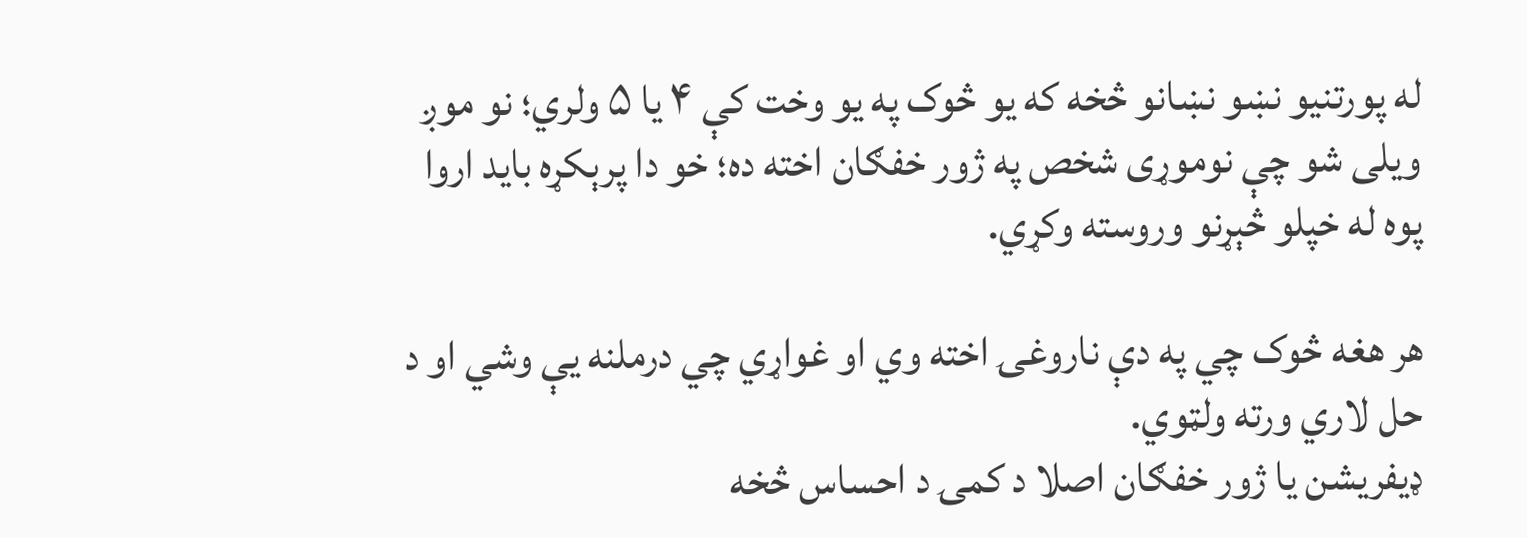له پورتنیو نښو نښانو څخه که یو څوک په یو وخت کې ۴ یا ۵ ولري؛ نو موږ ویلی شو چې نوموړی شخص په ژور خفګان اخته ده؛ خو دا پرېکړه باید اروا پوه له خپلو څېړنو وروسته وکړي.

هر هغه څوک چي په دې ناروغۍ اخته وي او غواړي چي درملنه یې وشي او د حل لاري ورته ولټوي.
ډیفریشن یا ژور خفګان اصلا د کمۍ د احساس څخه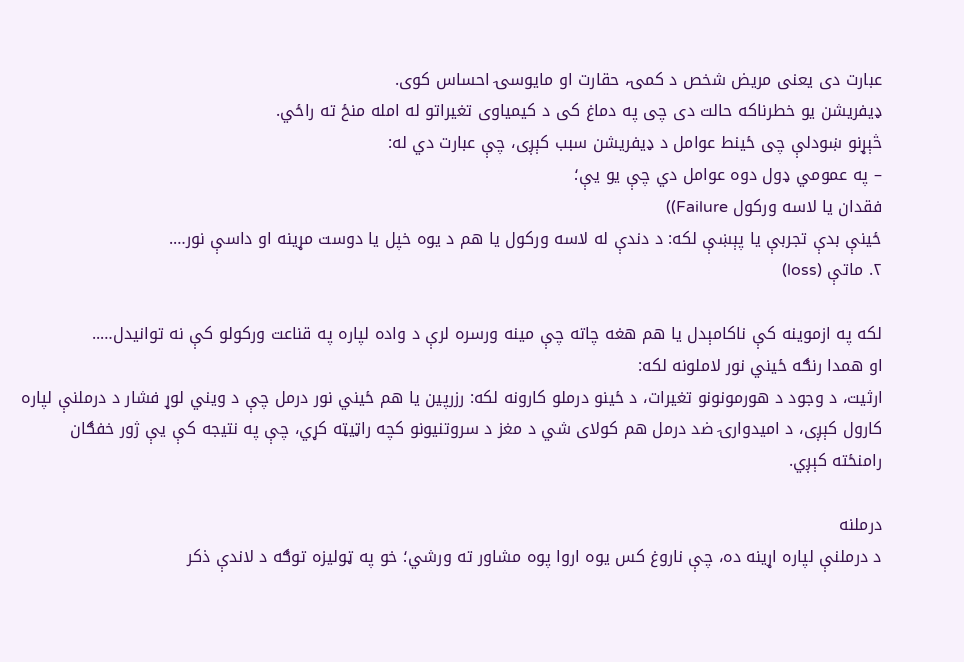عبارت دی یعنی مریض شخص د کمۍ، حقارت او مایوسۍ احساس کوی.
ډیفریشن یو خطرناکه حالت دی چی په دماغ کی د کیمیاوی تغیراتو له امله منځ ته راځي.
څېړنو ښودلې چی ځینط عوامل د ډیفریشن سبب کېږی، چې عبارت دي له:
– په عمومي ډول دوه عوامل دي چې یو یې؛
فقدان یا لاسه ورکول Failure))
ځینې بدې تجربې یا پېښې لکه: د دندې له لاسه ورکول یا هم د یوه خپل یا دوست مړینه او داسې نور….
۲. ماتې (loss)

لکه په ازموینه کې ناکامېدل یا هم هغه چاته چې مینه ورسره لرې د واده لپاره په قناعت ورکولو کې نه توانیدل…..
او همدا رنګه ځیني نور لاملونه لکه:
ارثیت، د وجود د هورمونونو تغیرات، د ځینو درملو کارونه لکه: رزرپین یا هم ځیني نور درمل چې د ویني لوړ فشار د درملنې لپاره کارول کېږی، د امیدوارۍ ضد درمل هم کولای شي د مغز د سروتنیونو کچه راټیټه کړي، چې په نتیجه کې یې ژور خفګان رامنځته کېږي.

درملنه
د درملنې لپاره اړینه ده، چې ناروغ کس یوه اروا پوه مشاور ته ورشي؛ خو په ټولیزه توګه د لاندې ذکر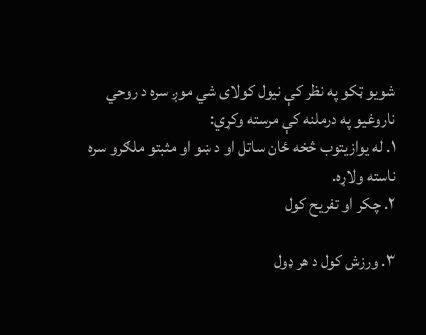شويو ټکو په نظر کې نیول کولای شي موږ سره د روحي ناروغیو په درملنه کې مرسته وکړي:
۱. له یوازیتوب څخه ځان ساتل او د ښو او مثبتو ملګرو سره ناسته ولاړه.
۲. چکر او تفریح کول

۳. ورزش کول د هر ډول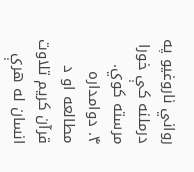رواني ناروغیو په درملنه کې خورا مرسته کوي.
۴. دوامداره مطالعه او د قرآن کریم تلاوت انسان له هرې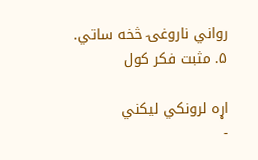رواني ناروغۍ څخه ساتي.
۵. مثبت فکر کول

اړه لرونکي ليکني
-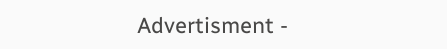Advertisment -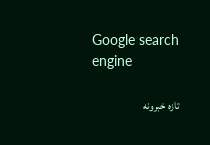Google search engine

تازه خبرونه